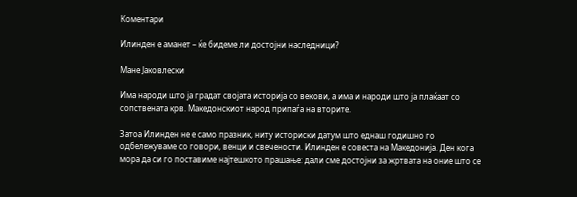Коментари

Илинден е аманет – ќе бидеме ли достојни наследници?

Мане Јаковлески

Има народи што ја градат својата историја со векови, а има и народи што ја плаќаат со сопствената крв. Македонскиот народ припаѓа на вторите.

Затоа Илинден не е само празник, ниту историски датум што еднаш годишно го одбележуваме со говори, венци и свечености. Илинден е совеста на Македонија. Ден кога мора да си го поставиме најтешкото прашање: дали сме достојни за жртвата на оние што се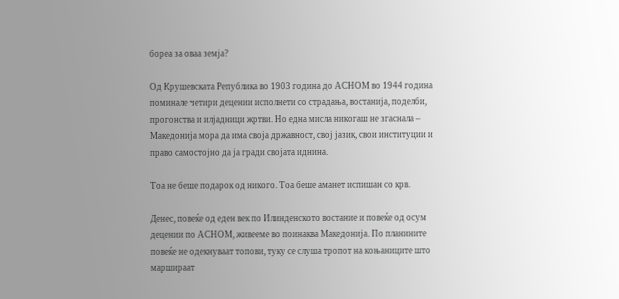бореа за оваа земја?

Од Крушевската Република во 1903 година до АСНОМ во 1944 година поминале четири децении исполнети со страдања, востанија, поделби, прогонства и илјадници жртви. Но една мисла никогаш не згаснала – Македонија мора да има своја државност, свој јазик, свои институции и право самостојно да ја гради својата иднина.

Тоа не беше подарок од никого. Тоа беше аманет испишан со крв.

Денес, повеќе од еден век по Илинденското востание и повеќе од осум децении по АСНОМ, живееме во поинаква Македонија. По планините повеќе не одекнуваат топови, туку се слуша тропот на коњаниците што маршираат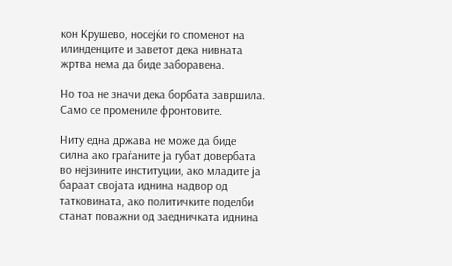кон Крушево, носејќи го споменот на илинденците и заветот дека нивната жртва нема да биде заборавена.

Но тоа не значи дека борбата завршила. Само се промениле фронтовите.

Ниту една држава не може да биде силна ако граѓаните ја губат довербата во нејзините институции, ако младите ја бараат својата иднина надвор од татковината, ако политичките поделби станат поважни од заедничката иднина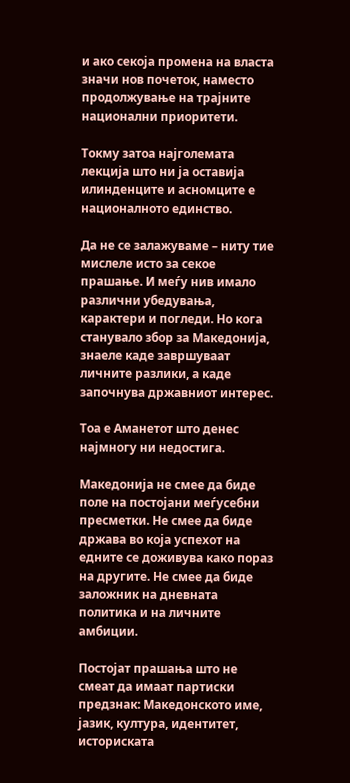и ако секоја промена на власта значи нов почеток, наместо продолжување на трајните национални приоритети.

Токму затоа најголемата лекција што ни ја оставија илинденците и асномците е националното единство.

Да не се залажуваме – ниту тие мислеле исто за секое прашање. И меѓу нив имало различни убедувања, карактери и погледи. Но кога станувало збор за Македонија, знаеле каде завршуваат личните разлики, а каде започнува државниот интерес.

Тоа е Аманетот што денес најмногу ни недостига.

Македонија не смее да биде поле на постојани меѓусебни пресметки. Не смее да биде држава во која успехот на едните се доживува како пораз на другите. Не смее да биде заложник на дневната политика и на личните амбиции.

Постојат прашања што не смеат да имаат партиски предзнак: Македонското име, јазик, култура, идентитет, историската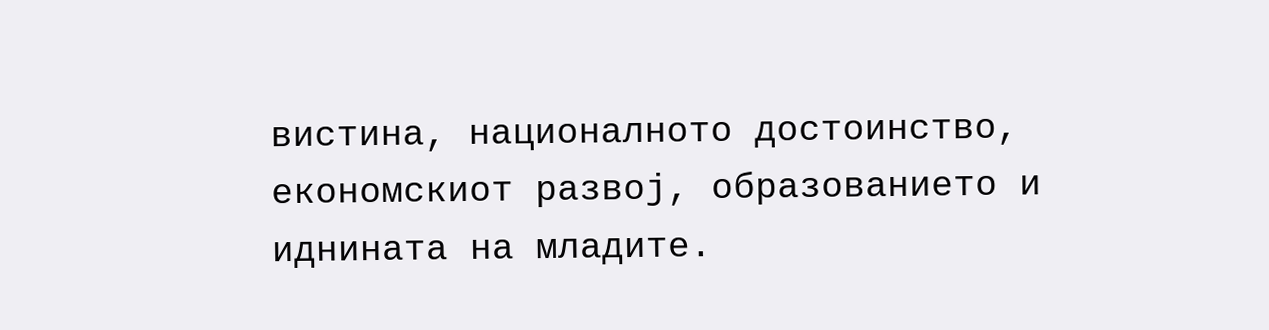вистина, националното достоинство, економскиот развој, образованието и иднината на младите.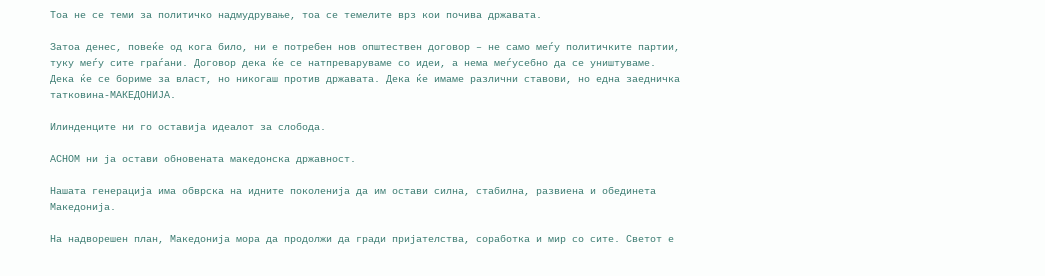Тоа не се теми за политичко надмудрување, тоа се темелите врз кои почива државата.

Затоа денес, повеќе од кога било, ни е потребен нов општествен договор – не само меѓу политичките партии, туку меѓу сите граѓани. Договор дека ќе се натпреваруваме со идеи, а нема меѓусебно да се уништуваме. Дека ќе се бориме за власт, но никогаш против државата. Дека ќе имаме различни ставови, но една заедничка татковина-МАКЕДОНИЈА.

Илинденците ни го оставија идеалот за слобода.

АСНОМ ни ја остави обновената македонска државност.

Нашата генерација има обврска на идните поколенија да им остави силна, стабилна, развиена и обединета Македонија.

На надворешен план, Македонија мора да продолжи да гради пријателства, соработка и мир со сите. Светот е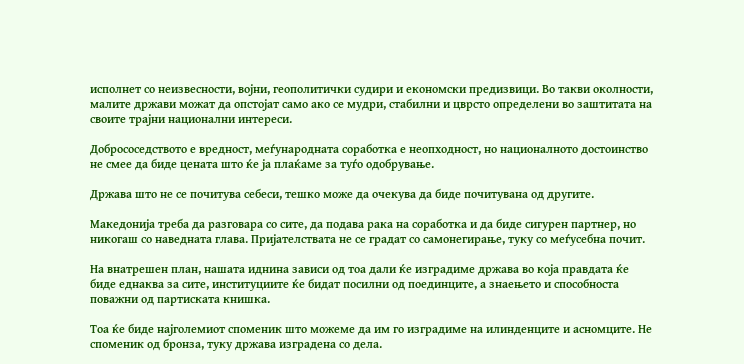исполнет со неизвесности, војни, геополитички судири и економски предизвици. Во такви околности, малите држави можат да опстојат само ако се мудри, стабилни и цврсто определени во заштитата на своите трајни национални интереси.

Добрососедството е вредност, меѓународната соработка е неопходност, но националното достоинство не смее да биде цената што ќе ја плаќаме за туѓо одобрување.

Држава што не се почитува себеси, тешко може да очекува да биде почитувана од другите.

Македонија треба да разговара со сите, да подава рака на соработка и да биде сигурен партнер, но никогаш со наведната глава. Пријателствата не се градат со самонегирање, туку со меѓусебна почит.

На внатрешен план, нашата иднина зависи од тоа дали ќе изградиме држава во која правдата ќе биде еднаква за сите, институциите ќе бидат посилни од поединците, а знаењето и способноста поважни од партиската книшка.

Тоа ќе биде најголемиот споменик што можеме да им го изградиме на илинденците и асномците. Не споменик од бронза, туку држава изградена со дела.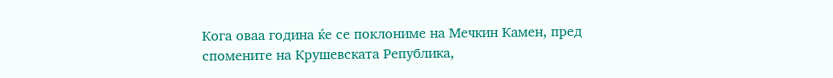Кога оваа година ќе се поклониме на Мечкин Камен, пред спомените на Крушевската Република,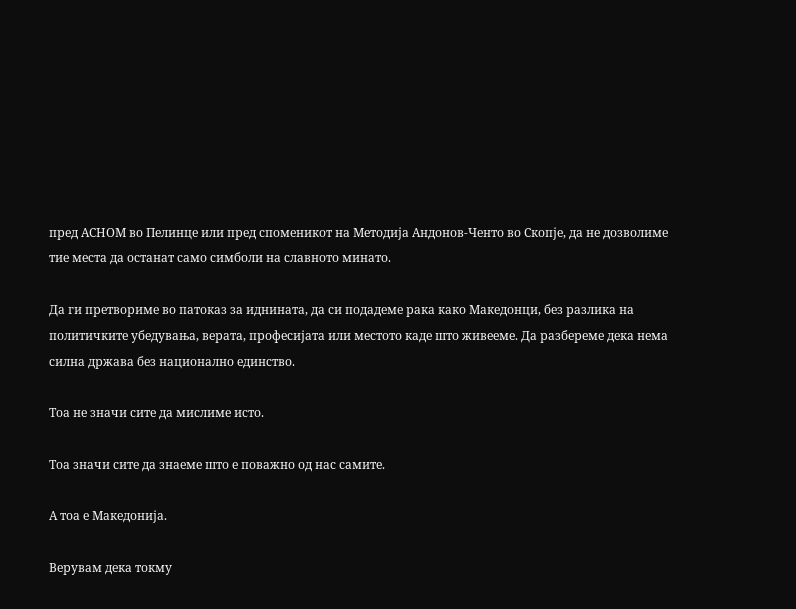пред АСНОМ во Пелинце или пред споменикот на Методија Андонов-Ченто во Скопје, да не дозволиме тие места да останат само симболи на славното минато.

Да ги претвориме во патоказ за иднината, да си подадеме рака како Македонци, без разлика на политичките убедувања, верата, професијата или местото каде што живееме. Да разбереме дека нема силна држава без национално единство.

Тоа не значи сите да мислиме исто.

Тоа значи сите да знаеме што е поважно од нас самите.

А тоа е Македонија.

Верувам дека токму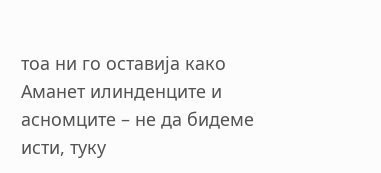тоа ни го оставија како Аманет илинденците и асномците – не да бидеме исти, туку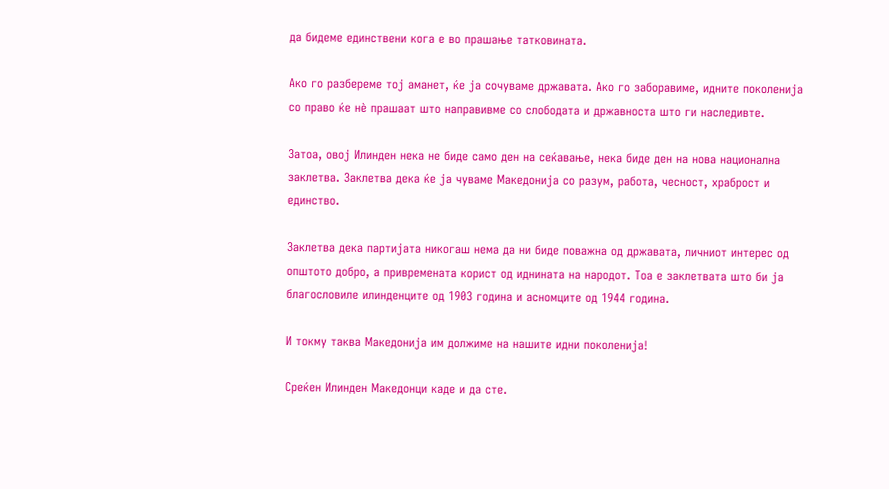да бидеме единствени кога е во прашање татковината.

Ако го разбереме тој аманет, ќе ја сочуваме државата. Ако го заборавиме, идните поколенија со право ќе нè прашаат што направивме со слободата и државноста што ги наследивте.

Затоа, овој Илинден нека не биде само ден на сеќавање, нека биде ден на нова национална заклетва. Заклетва дека ќе ја чуваме Македонија со разум, работа, чесност, храброст и единство.

Заклетва дека партијата никогаш нема да ни биде поважна од државата, личниот интерес од општото добро, а привремената корист од иднината на народот. Тоа е заклетвата што би ја благословиле илинденците од 1903 година и асномците од 1944 година.

И токму таква Македонија им должиме на нашите идни поколенија!

Среќен Илинден Македонци каде и да сте.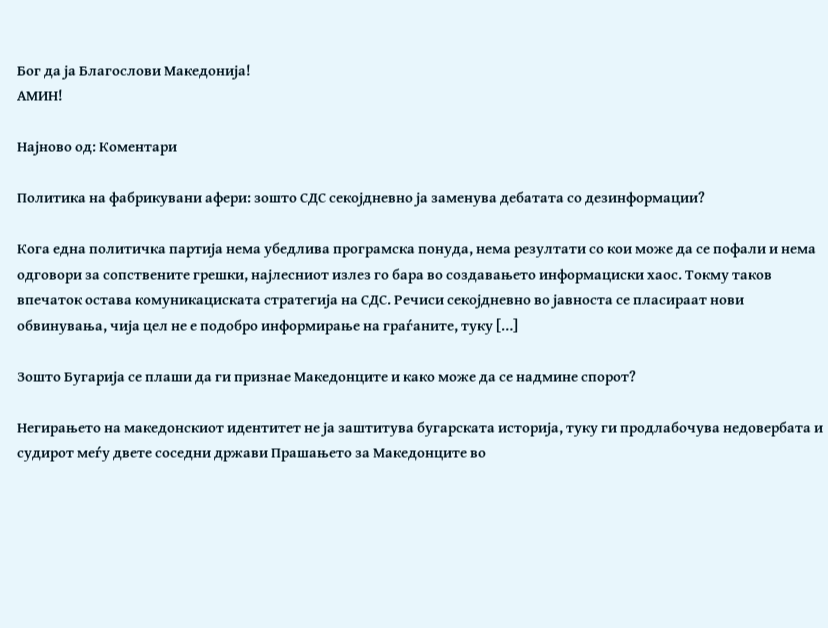Бог да ја Благослови Македонија!
АМИН!

Најново од: Коментари

Политика на фабрикувани афери: зошто СДС секојдневно ја заменува дебатата со дезинформации?

Кога една политичка партија нема убедлива програмска понуда, нема резултати со кои може да се пофали и нема одговори за сопствените грешки, најлесниот излез го бара во создавањето информациски хаос. Токму таков впечаток остава комуникациската стратегија на СДС. Речиси секојдневно во јавноста се пласираат нови обвинувања, чија цел не е подобро информирање на граѓаните, туку […]

Зошто Бугарија се плаши да ги признае Македонците и како може да се надмине спорот?

Негирањето на македонскиот идентитет не ја заштитува бугарската историја, туку ги продлабочува недовербата и судирот меѓу двете соседни држави Прашањето за Македонците во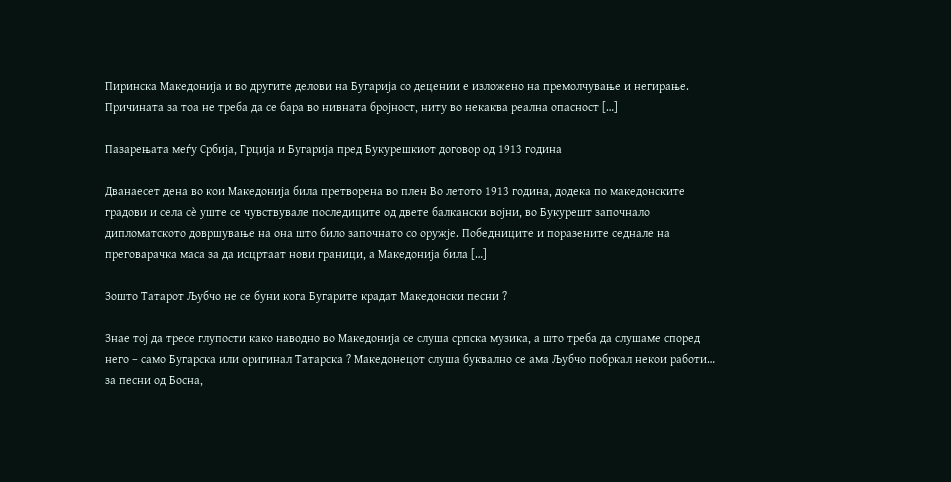Пиринска Македонија и во другите делови на Бугарија со децении е изложено на премолчување и негирање. Причината за тоа не треба да се бара во нивната бројност, ниту во некаква реална опасност […]

Пазарењата меѓу Србија, Грција и Бугарија пред Букурешкиот договор од 1913 година

Дванаесет дена во кои Македонија била претворена во плен Во летото 1913 година, додека по македонските градови и села сè уште се чувствувале последиците од двете балкански војни, во Букурешт започнало дипломатското довршување на она што било започнато со оружје. Победниците и поразените седнале на преговарачка маса за да исцртаат нови граници, а Македонија била […]

Зошто Татарот Љубчо не се буни кога Бугарите крадат Македонски песни ?

Знае тој да тресе глупости како наводно во Македонија се слуша српска музика, а што треба да слушаме според него – само Бугарска или оригинал Татарска ? Македонецот слуша буквално се ама Љубчо побркал некои работи… за песни од Босна,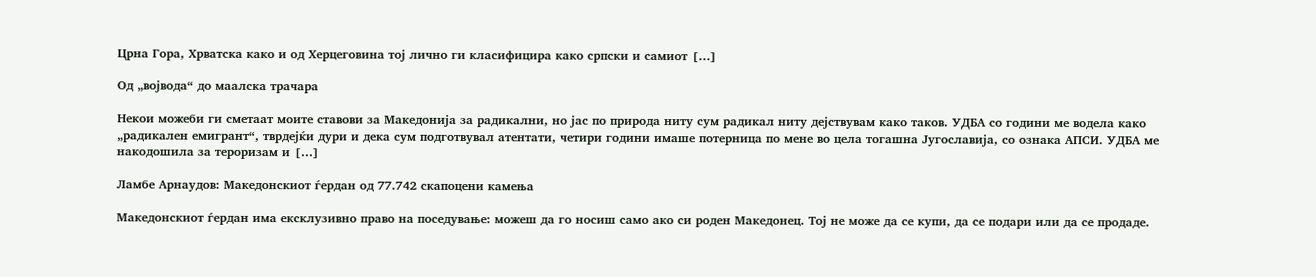Црна Гора, Хрватска како и од Херцеговина тој лично ги класифицира како српски и самиот […]

Од „војвода“ до маалска трачара

Некои можеби ги сметаат моите ставови за Македонија за радикални, но јас по природа ниту сум радикал ниту дејствувам како таков. УДБА со години ме водела како „радикален емигрант“, тврдејќи дури и дека сум подготвувал атентати, четири години имаше потерница по мене во цела тогашна Југославија, со ознака АПСИ. УДБА ме накодошила за тероризам и […]

Ламбе Арнаудов: Македонскиот ѓердан од 77.742 скапоцени камења

Македонскиот ѓердан има ексклузивно право на поседување: можеш да го носиш само ако си роден Македонец. Тој не може да се купи, да се подари или да се продаде.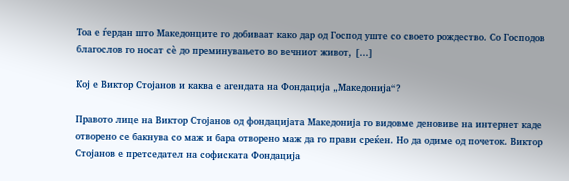Тоа е ѓердан што Македонците го добиваат како дар од Господ уште со своето рождество. Со Господов благослов го носат сѐ до преминувањето во вечниот живот, […]

Кој е Виктор Стојанов и каква е агендата на Фондација „Македонија“?

Правото лице на Виктор Стојанов од фондацијата Македонија го видовме деновиве на интернет каде отворено се бакнува со маж и бара отворено маж да го прави среќен. Но да одиме од почеток. Виктор Стојанов е претседател на софиската Фондација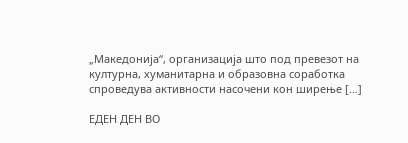„Македонија“, организација што под превезот на културна, хуманитарна и образовна соработка спроведува активности насочени кон ширење […]

ЕДЕН ДЕН ВО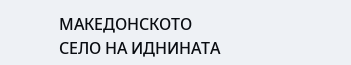МАКЕДОНСКОТО СЕЛО НА ИДНИНАТА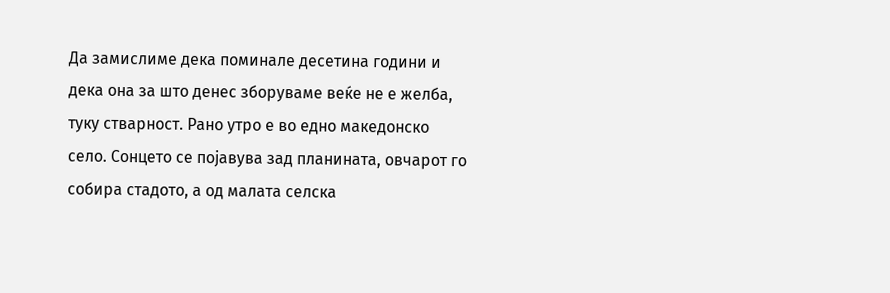Да замислиме дека поминале десетина години и дека она за што денес зборуваме веќе не е желба, туку стварност. Рано утро е во едно македонско село. Сонцето се појавува зад планината, овчарот го собира стадото, а од малата селска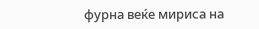фурна веќе мириса на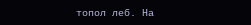топол леб. На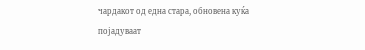чардакот од една стара, обновена куќа појадуваат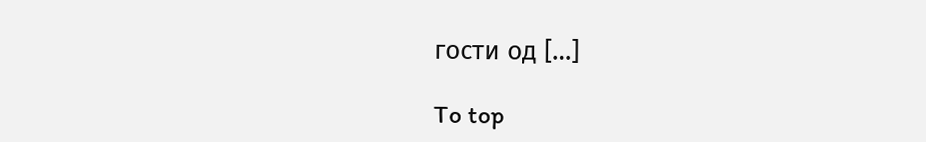гости од […]

To top